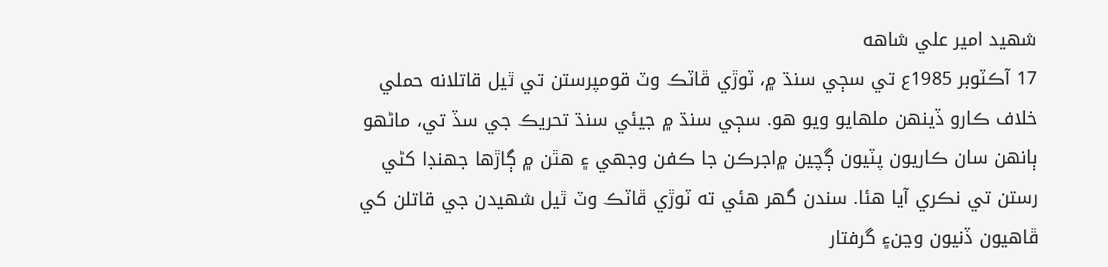شهيد امير علي شاهه
17 آڪٽوبر 1985ع تي سڄي سنڌ ۾، ٽوڙي ڦاٽڪ وٽ قومپرستن تي ٿيل قاتلانه حملي خلاف ڪارو ڏينهن ملهايو ويو هو. سڄي سنڌ ۾ جيئي سنڌ تحريڪ جي سڏ تي، ماڻهو ٻانهن سان ڪاريون پٽيون ڳچين ۾اجرڪن جا ڪفن وجهي ۽ هٿن ۾ ڳاڙها جهنڊا کڻي رستن تي نڪري آيا هئا. سندن گهر هئي ته ٽوڙي ڦاٽڪ وٽ ٿيل شهيدن جي قاتلن کي ڦاهيون ڏنيون وڃن۽ گرفتار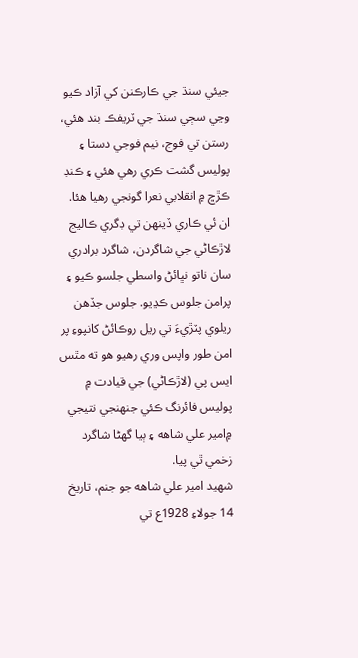جيئي سنڌ جي ڪارڪنن کي آزاد ڪيو وڃي سڄي سنڌ جي ٽريفڪ بند هئي، رستن تي فوج، نيم فوجي دستا ۽ پوليس گشت ڪري رهي هئي ۽ ڪنڊ ڪڙڇ ۾ انقلابي نعرا گونجي رهيا هئا.
ان ئي ڪاري ڏينهن تي ڊگري ڪاليج لاڙڪاڻي جي شاگردن، شاگرد برادري سان ناتو نڀائڻ واسطي جلسو ڪيو ۽ پرامن جلوس ڪڍيو. جلوس جڏهن ريلوي پٽڙيءَ تي ريل روڪائڻ کانپوءِ پر امن طور واپس وري رهيو هو ته مٿس ايس پي (لاڙڪاڻي) جي قيادت ۾ پوليس فائرنگ ڪئي جنهنجي نتيجي ۾امير علي شاهه ۽ ٻيا گهڻا شاگرد زخمي ٿي پيا.
شهيد امير علي شاهه جو جنم، تاريخ 14 جولاءِ 1928ع تي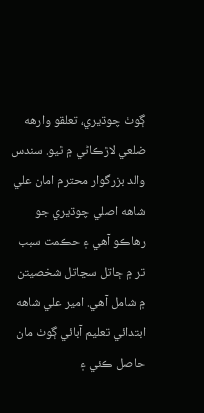ڳوٺ چوڌيري، تعلقو وارهه ضلعي لاڙڪاڻي ۾ ٿيو. سندس والد بزرگوار محترم امان علي شاهه اصلي چوڌيري جو رهاڪو آهي ۽ حڪمت سبب تر ۾ ڄاتل سڃاتل شخصيتن ۾ شامل آهي. امير علي شاهه ابتدائي تعليم آبائي ڳوٺ مان حاصل ڪئي ۽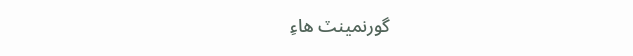گورنمينٽ هاءِ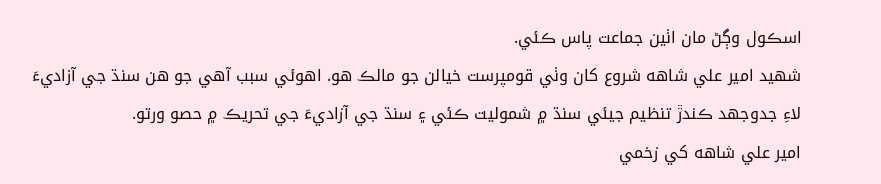اسڪول وڳڻ مان اٺين جماعت پاس ڪئي.
شهيد امير علي شاهه شروع کان وٺي قومپرست خيالن جو مالڪ هو. اهوئي سبب آهي جو هن سنڌ جي آزاديءَ لاءِ جدوجهد ڪندڙ تنظيم جيئي سنڌ ۾ شموليت ڪئي ۽ سنڌ جي آزاديءَ جي تحريڪ ۾ حصو ورتو.
امير علي شاهه کي زخمي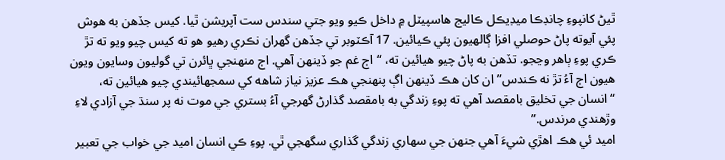ٿيڻ کانپوءِ چانڊڪا ميڊيڪل ڪاليج هاسپيٽل ۾ داخل ڪيو ويو جتي سندس ست آپريشن ٿيا. کيس جڏهن به هوش پئي آيوته پاڻ حوصلي افزا ڳالهيون پئي ڪيائين. 17 آڪٽوبر تي جڏهن گهران نڪري رهيو هو ته کيس چيو ويو ته تڙ ڪري پوءِ ٻاهر وڃجو. تڏهن به پاڻ چيو هيائين ته، “اڄ غم جو ڏينهن آهي. اڄ منهنجي ڀائرن تي گوليون وسايون ويون هيون اڄ آءُ تڙ نه ڪندس” ان کان هڪ ڏينهن اڳ پنهنجي هڪ عزيز نياز شاهه کي سمجهائيندي چيو هيائين ته، “انسان جي تخليق بامقصد آهي ته پوءِ زندگي به بامقصد گذارڻ گهرجي آءُ بستري جي موت نه پر سنڌ جي آزادي لاءِ وڙهندي مرندس.”
اميد ئي هڪ اهڙي شيءَ آهي جنهن جي سهاري زندگي گذاري سگهجي ٿي. پوءِ ڪي انسان اميد جي خواب جي تعبير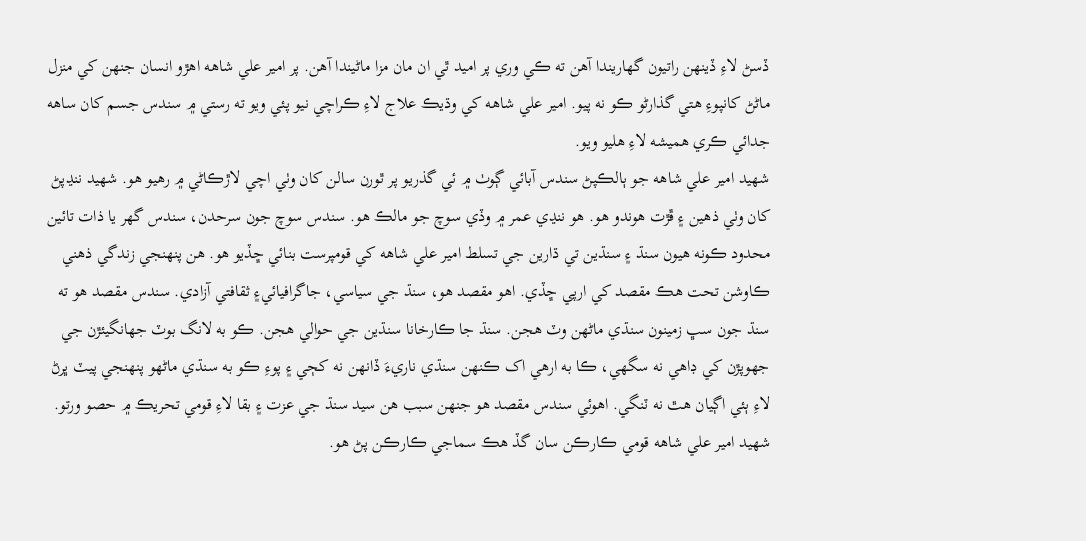ڏسڻ لاءِ ڏينهن راتيون گهاريندا آهن ته ڪي وري پر اميد ٿي ان مان مزا ماڻيندا آهن. پر امير علي شاهه اهڙو انسان جنهن کي منزل ماڻڻ کانپوءِ هتي گذارڻو ڪو نه پيو. امير علي شاهه کي وڌيڪ علاج لاءِ ڪراچي نيو پئي ويو ته رستي ۾ سندس جسم کان ساهه جدائي ڪري هميشه لاءِ هليو ويو.
شهيد امير علي شاهه جو ٻالڪپڻ سندس آبائي ڳوٺ ۾ ئي گذريو پر ٿورن سالن کان وٺي اچي لاڙڪاڻي ۾ رهيو هو. شهيد ننڍپڻ کان وٺي ذهين ۽ ڦڙت هوندو هو. هو ننڍي عمر ۾ وڏي سوچ جو مالڪ هو. سندس سوچ جون سرحدن، سندس گهر يا ذات تائين محدود ڪونه هيون سنڌ ۽ سنڌين تي ڌارين جي تسلط امير علي شاهه کي قومپرست بنائي ڇڏيو هو. هن پنهنجي زندگي ذهني ڪاوشن تحت هڪ مقصد کي ارپي ڇڏي. اهو مقصد هو، سنڌ جي سياسي، جاگرافيائي۽ ثقافتي آزادي. سندس مقصد هو ته سنڌ جون سڀ زمينون سنڌي ماڻهن وٽ هجن. سنڌ جا ڪارخانا سنڌين جي حوالي هجن. ڪو به لانگ بوٽ جهانگيئڙن جي جهوپڙن کي ڊاهي نه سگهي، ڪا به ارهي اک ڪنهن سنڌي ناريءَ ڏانهن نه کڄي ۽ پوءِ ڪو به سنڌي ماڻهو پنهنجي پيٽ ڀرڻ لاءِ ٻئي اڳيان هٿ نه ٽنگي. اهوئي سندس مقصد هو جنهن سبب هن سيد سنڌ جي عزت ۽ بقا لاءِ قومي تحريڪ ۾ حصو ورتو.
شهيد امير علي شاهه قومي ڪارڪن سان گڏ هڪ سماجي ڪارڪن پڻ هو.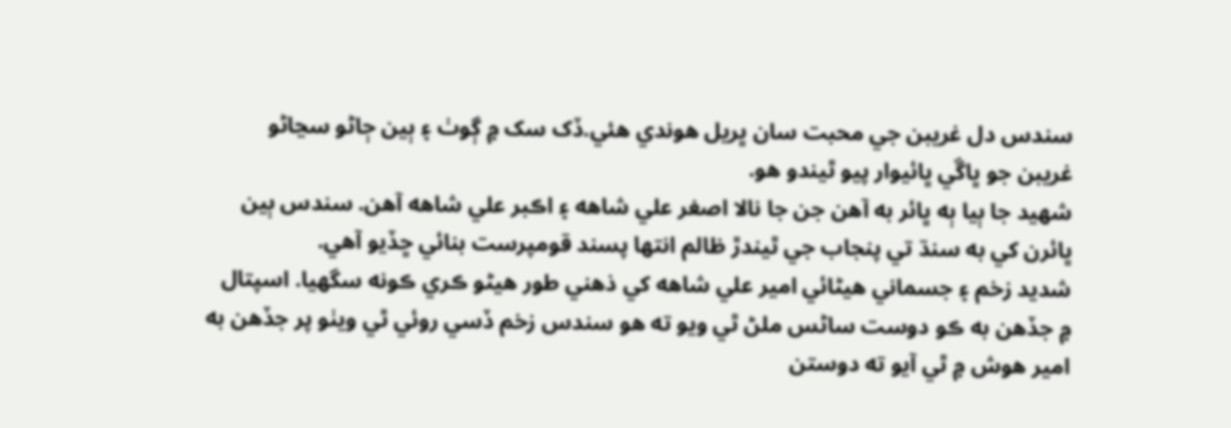سندس دل غريبن جي محبت سان ڀريل هوندي هئي.ڏک سک ۾ ڳوٺ ۽ ٻين ڄاڻو سڃاڻو غريبن جو ڀاڱي ڀائيوار پيو ٿيندو هو.
شهيد جا ٻيا ٻه ڀائر به آهن جن جا نالا اصغر علي شاهه ۽ اڪبر علي شاهه آهن. سندس ٻين ڀائرن کي به سنڌ تي پنجاب جي ٿيندڙ ظالم انتها پسند قومپرست بنائي ڇڏيو آهي.
شديد زخم ۽ جسماني هيڻائي امير علي شاهه کي ذهني طور هيڻو ڪري ڪونه سگهيا. اسپتال ۾ جڏهن به ڪو دوست ساڻس ملڻ ٿي ويو ته هو سندس زخم ڏسي روئي ٿي ويٺو پر جڏهن به امير هوش ۾ ٿي آيو ته دوستن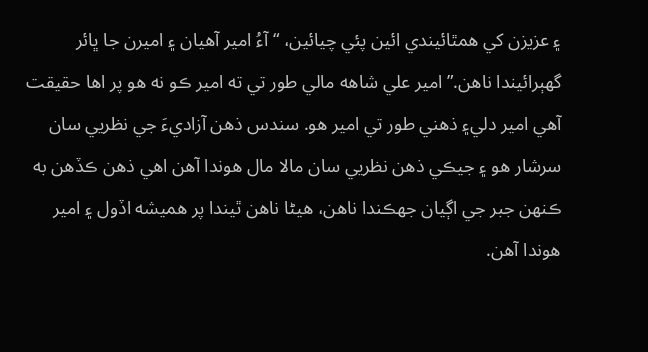۽ عزيزن کي همٿائيندي ائين پئي چيائين، “آءُ امير آهيان ۽ اميرن جا ڀائر گهٻرائيندا ناهن.” امير علي شاهه مالي طور تي ته امير ڪو نه هو پر اها حقيقت آهي امير دلي۽ ذهني طور تي امير هو. سندس ذهن آزاديءَ جي نظريي سان سرشار هو ۽ جيڪي ذهن نظريي سان مالا مال هوندا آهن اهي ذهن ڪڏهن به ڪنهن جبر جي اڳيان جهڪندا ناهن، هيڻا ناهن ٿيندا پر هميشه اڏول ۽ امير هوندا آهن.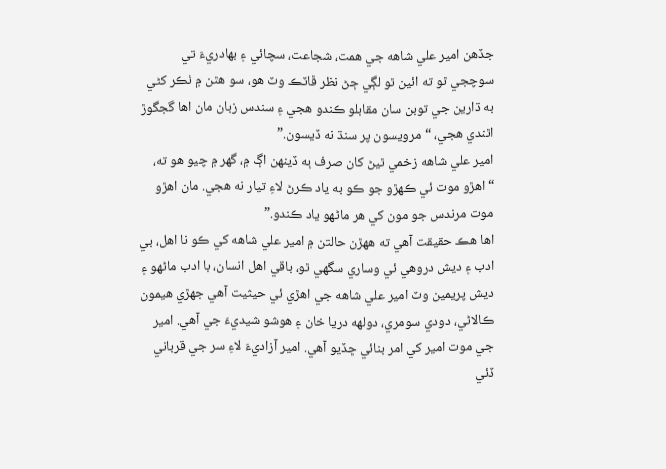جڏهن امير علي شاهه جي همت، شجاعت، سچائي ۽ بهادريءَ تي سوچجي ٿو ته ائين ٿو لڳي ڄڻ نظر ڦاٽڪ وٽ هو، سو هٿن ۾ ٺڪر کڻي به ڌارين جي توبن سان مقابلو ڪندو هجي ۽ سندس زبان مان اها گجگوڙ اٿندي هجي، “مرويسون پر سنڌ نه ڏيسون.”
امير علي شاهه زخمي ٿيڻ کان صرف ٻه ڏينهن اڳ ۾، گهر ۾ چيو هو ته، “اهڙو موت ئي ڪهڙو جو ڪو به ياد ڪرڻ لاءِ تيار نه هجي. مان اهڙو موت مرندس جو مون کي هر ماڻهو ياد ڪندو.”
اها هڪ حقيقت آهي ته ههڙن حالتن ۾ امير علي شاهه کي ڪو نا اهل، بي ادب ۽ ديش دروهي ئي وساري سگهي ٿو، باقي اهل انسان، با ادب ماڻهو ۽ ديش پريمين وٽ امير علي شاهه جي اهڙي ئي حيثيت آهي جهڙي هيمون ڪالاڻي، دودي سومري، دولهه دريا خان ۽ هوشو شيديءَ جي آهي. امير جي موت امير کي امر بنائي ڇڏيو آهي. امير آزاديءَ لاءِ سر جي قرباني ڏئي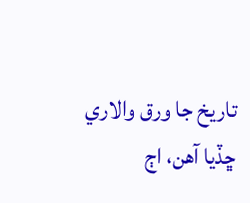تاريخ جا ورق والاري ڇڏيا آهن، اڄ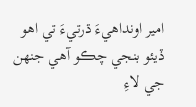امير اونداهيءَ ڌرتيءَ تي اهو ڏيئو بنجي چڪو آهي جنهن جي لاءِ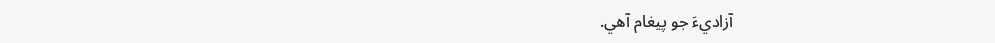آزاديءَ جو پيغام آهي.